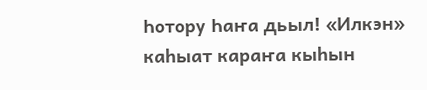Һотору Һаҥа дьыл! «Илкэн» каһыат караҥа кыһын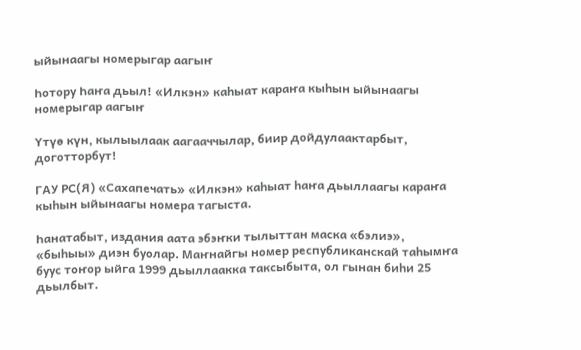ыйынаагы номерыгар аагыҥ

Һотору Һаҥа дьыл! «Илкэн» каһыат караҥа кыһын ыйынаагы номерыгар аагыҥ

Үтүө күн, кылыылаак аагааччылар, биир дойдулаактарбыт, доготторбут!

ГАУ РС(Я) «Сахапечать» «Илкэн» каһыат һаҥа дьыллаагы караҥа кыһын ыйынаагы номера тагыста.

Һанатабыт, издания аата эбэҥки тылыттан маска «бэлиэ», «быһыы» диэн буолар. Маҥнайгы номер республиканскай таһымҥа буус тоҥор ыйга 1999 дьыллаакка таксыбыта, ол гынан биһи 25 дьылбыт.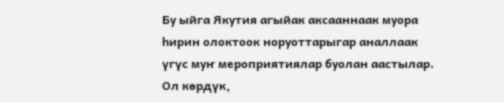Бу ыйга Якутия агыйак аксааннаак муора һирин олоктоок норуоттарыгар аналлаак үгүс муҥ мероприятиялар буолан аастылар. Ол көрдүк,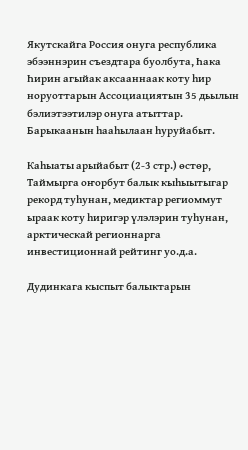Якутскайга Россия онуга республика эбээннэрин съездтара буолбута, Һака Һирин агыйак аксааннаак коту һир норуоттарын Ассоциациятын 35 дьылын бэлиэтээтилэр онуга атыттар. Барыкаанын һааһылаан һуруйабыт.

Каһыаты арыйабыт (2-3 стр.) өстөр, Таймырга оҥорбут балык кыһыытыгар рекорд туһунан, медиктар региоммут ыраак коту һиригэр үлэлэрин туһунан, арктическай регионнарга инвестиционнай рейтинг уо.д.а.

Дудинкага кыспыт балыктарын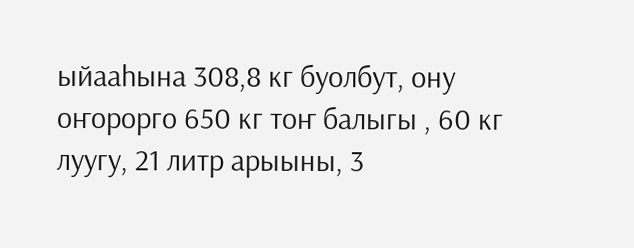ыйааһына 308,8 кг буолбут, ону оҥорорго 650 кг тоҥ балыгы , 60 кг луугу, 21 литр арыыны, 3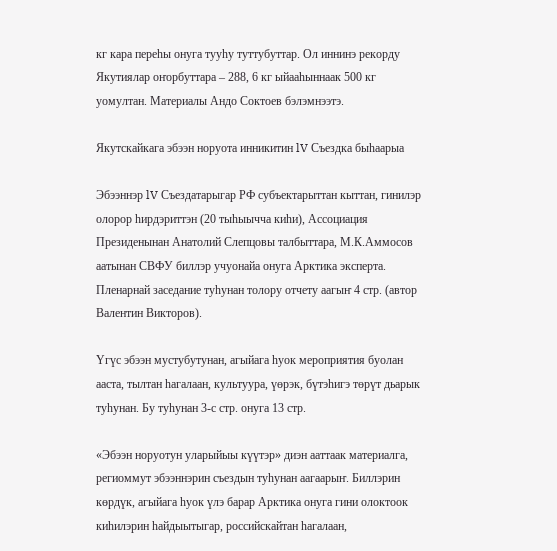кг кара переһы онуга тууһу туттубуттар. Ол иннинэ рекорду Якутиялар оҥорбуттара – 288, 6 кг ыйааһыннаак 500 кг уомултан. Материалы Андо Соктоев бэлэмнээтэ.

Якутскайкага эбээн норуота инникитин lV Съездка быһаарыа

Эбээннэр lV Съездатарыгар РФ субъектарыттан кыттан, гинилэр олорор һирдэриттэн (20 тыһыычча киһи), Ассоциация Президенынан Анатолий Слепцовы талбыттара, М.К.Аммосов аатынан СВФУ биллэр учуонайа онуга Арктика эксперта. Пленарнай заседание туһунан толору отчету аагыҥ 4 стр. (автор Валентин Викторов).

Үгүс эбээн мустубутунан, агыйага һуок мероприятия буолан ааста, тылтан һагалаан, культуура, үөрэк, бүтэһигэ төрүт дьарык туһунан. Бу туһунан 3-с стр. онуга 13 стр.

«Эбээн норуотун уларыйыы күүтэр» диэн ааттаак материалга, региоммут эбээннэрин съездын туһунан аагаарыҥ. Биллэрин көрдүк, агыйага һуок үлэ барар Арктика онуга гини олоктоок киһилэрин һайдыытыгар, российскайтан һагалаан,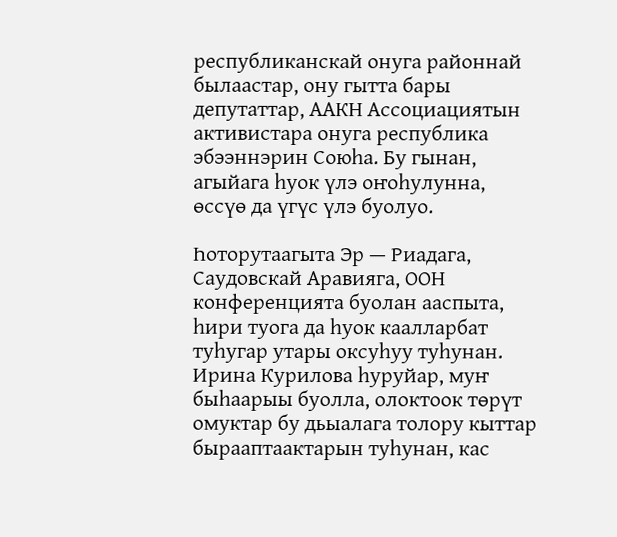республиканскай онуга районнай былаастар, ону гытта бары депутаттар, ААКН Ассоциациятын активистара онуга республика эбээннэрин Союһа. Бу гынан, агыйага һуок үлэ оҥоһулунна, өссүө да үгүс үлэ буолуо.

Һоторутаагыта Эр — Риадага, Саудовскай Аравияга, ООН конференцията буолан ааспыта, һири туога да һуок каалларбат туһугар утары оксуһуу туһунан. Ирина Курилова һуруйар, муҥ быһаарыы буолла, олоктоок төрүт омуктар бу дьыалага толору кыттар бырааптаактарын туһунан, кас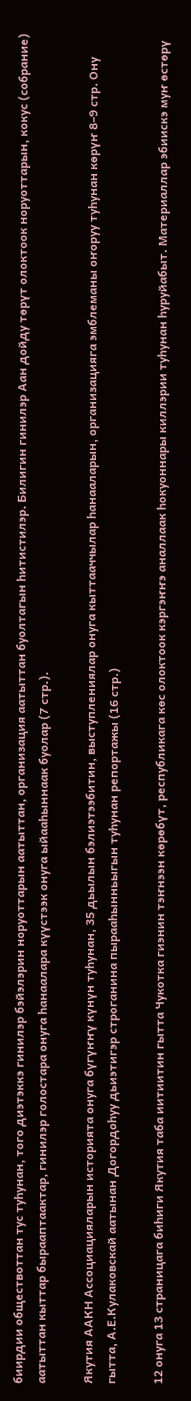биирдии обществоттан тус туһунан, того диэтэккэ гинилэр бэйэлэрин норуоттарын аатыттан, организация аатыттан буолтагын һитистилэр. Билигин гинилэр Аан дойду төрүт олоктоок норуоттарын, кокус (собрание) аатыттан кыттар бырааптаактар, гинилэр голостара онуга һанаалара күүстээк онуга ыйааһыннаак буолар (7 стр.).

Якутия ААКН Ассоциацияларын историята онуга бүгүҥҥү күнүн туһунан, 35 дьылын бэлиэтээбитин, выступлениялар онуга кыттааччылар һанааларын, организацияга эмблеманы оҥоруу туһунан көрүҥ 8–9 стр. Ону гытта, А.Е.Кулаковскай аатынан Догордоһуу дьиэтигэр строганина пырааһынньыгын туһунан репортажы (16 стр.)

12 онуга 13 страницага биһиги Якутия таба иитиитин гытта Чукотка гиэнин тэҥнээн көрөбүт, республикага көс олоктоок кэргэҥҥэ аналлаак һокуоннары киллэрии туһунан һуруйабыт. Материаллар эбиискэ муҥ өстөрү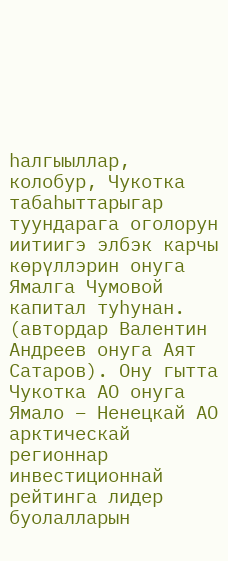һалгыыллар, колобур, Чукотка табаһыттарыгар туундарага оголорун иитиигэ элбэк карчы көрүллэрин онуга Ямалга Чумовой капитал туһунан. (автордар Валентин Андреев онуга Аят Сатаров). Ону гытта Чукотка АО онуга Ямало – Ненецкай АО арктическай регионнар инвестиционнай рейтинга лидер буолалларын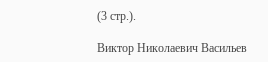(3 стр.).

Виктор Николаевич Васильев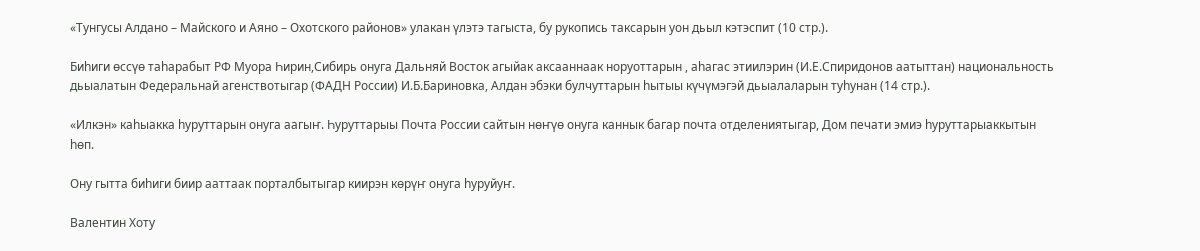«Тунгусы Алдано – Майского и Аяно – Охотского районов» улакан үлэтэ тагыста, бу рукопись таксарын уон дьыл кэтэспит (10 стр.).

Биһиги өссүө таһарабыт РФ Муора Һирин,Сибирь онуга Дальняй Восток агыйак аксааннаак норуоттарын , аһагас этиилэрин (И.Е.Спиридонов аатыттан) национальность дьыалатын Федеральнай агенствотыгар (ФАДН России) И.Б.Бариновка, Алдан эбэки булчуттарын һытыы күчүмэгэй дьыалаларын туһунан (14 стр.).

«Илкэн» каһыакка һуруттарын онуга аагыҥ. Һуруттарыы Почта России сайтын нөҥүө онуга каннык багар почта отделениятыгар, Дом печати эмиэ һуруттарыаккытын һөп.

Ону гытта биһиги биир ааттаак порталбытыгар киирэн көрүҥ онуга һуруйуҥ.

Валентин Хоту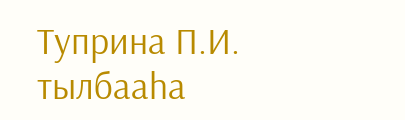Туприна П.И. тылбааһа